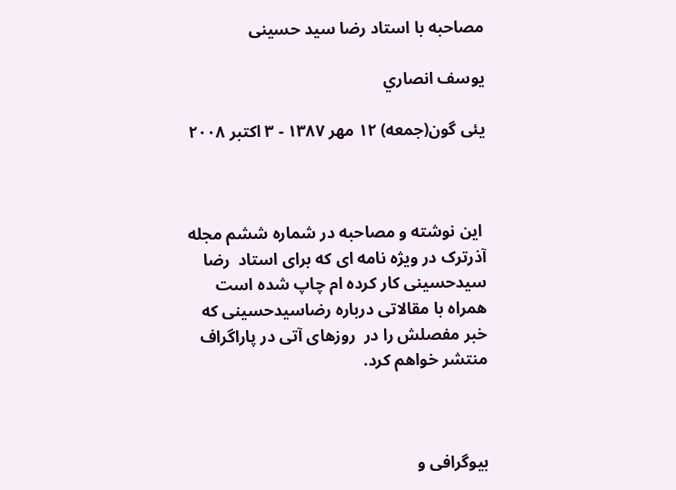مصاحبه با استاد رضا سید حسینی

يوسف انصاري

يئى گون(جمعه) ۱۲ مهر ۱٣٨۷ - ٣ اکتبر ۲۰۰٨



 این نوشته و مصاحبه در شماره ششم مجله آذرترک در ویژه نامه ای که برای استاد  رضا سیدحسینی کار کرده ام چاپ شده است همراه با مقالاتی درباره رضاسیدحسینی که خبر مفصلش را در  روزهای آتی در پاراگراف منتشر خواهم کرد.



بیوگرافی و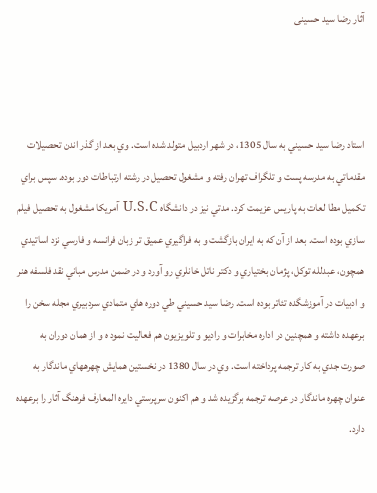آثار رضا سید حسینی



استاد رضا سید حسيني به سال 1305، در شهر اردبيل متولد شده است. وي بعد از گذر اندن تحصيلات مقدماتي به مدرسه پست و تلگراف تهران رفته و مشغول تحصيل در رشته ارتباطات دور بوده. سپس براي تكميل مطا لعات به پاريس عزيمت كرد. مدتي نيز در دانشگاه U.S.C آمريكا مشغول به تحصيل فيلم سازي بوده است. بعد از آن که به ايران بازگشت و به فراگيري عميق تر زبان فرانسه و فارسي نزد اساتيدي همچون، عبدلله توكل، پ‍ژمان بختياري و دكتر ناتل خانلري رو آورد و در ضمن مدرس مباني نقد فلسفه هنر و ادبيات در آموزشگده تئاتر بوده است. رضا سيد حسيني طي دوره هاي متمادي سردبيري مجله سخن را برعهده داشته و همچنين در اداره مخابرات و راديو و تلويزيون هم فعالیت نمود ه و از همان دوران به صورت جدي به كار ترجمه پرداخته است. وي در سال 1380 در نخستين همايش چهرههاي ماندگار به عنوان چهره ماندگار در عرصه ترجمه برگزيده شد و هم اكنون سرپرستي دايره المعارف فرهنگ آثار را برعهده دارد.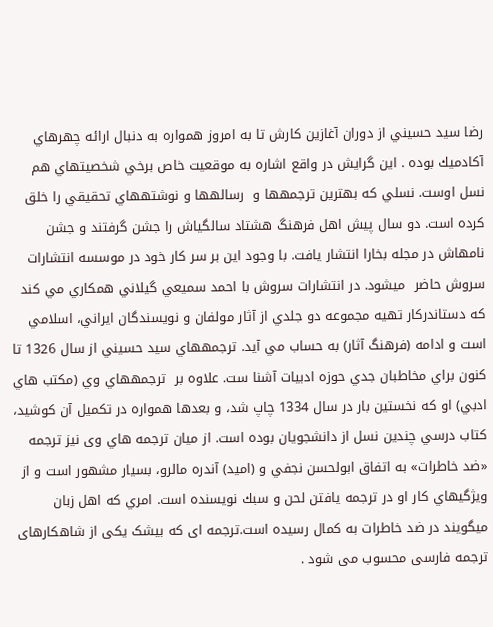رضا سيد حسيني از دوران آغازين كارش تا به امروز همواره به دنبال ارائه چهرهاي آكادميك بوده . اين گرايش در واقع اشاره به موقعيت خاص برخي شخصيتهاي هم نسل اوست. نسلي كه بهترين ترجمهها و  رسالهها و نوشتههاي تحقيقي را خلق كرده است. دو سال پيش اهل فرهنگ هشتاد سالگياش را جشن گرفتند و جشن نامهاش در مجله بخارا انتشار يافت. با وجود اين بر سر كار خود در موسسه انتشارات سروش حاضر  ميشود. در انتشارات سروش با احمد سميعي گيلاني همكاري مي كند كه دستاندركار تهيه مجموعه دو جلدي از آثار مولفان و نويسندگان ايراني، اسلامي است و ادامه (فرهنگ آثار) به حساب مي آيد. ترجمههاي سيد حسيني از سال 1326 تا كنون براي مخاطبان جدي حوزه ادبيات آشنا ست. علاوه بر  ترجمههاي وي (مكتب هاي ادبي) او كه نخستين بار در سال 1334 چاپ شد، و بعدها همواره در تكميل آن كوشيد، كتاب درسي چندين نسل از دانشجويان بوده است. از ميان ترجمه هاي وی نیز ترجمه «ضد خاطرات» به اتفاق ابولحسن نجفي و (اميد) آندره مالرو، بسيار مشهور است و از ويژگيهاي كار او در ترجمه يافتن لحن و سبك نويسنده است. امري که اهل زبان ميگويند در ضد خاطرات به كمال رسيده است.ترجمه ای که بیشک یکی از شاهکارهای ترجمه فارسی محسوب می شود .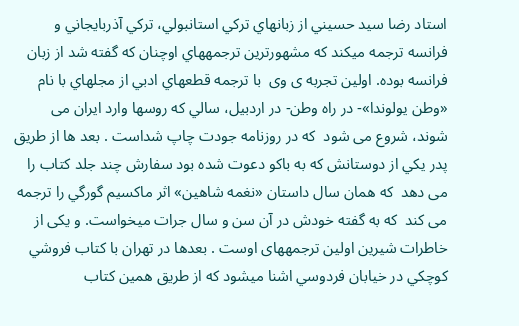استاد رضا سيد حسيني از زبانهاي تركي استانبولي، تركي آذربايجاني و فرانسه ترجمه ميكند که مشهورترين ترجمههاي اوچنان که گفته شد از زبان  فرانسه بوده. اولين تجربه ی وی  با ترجمه قطعهاي ادبي از مجلهاي با نام «وطن يولوندا»- در راه وطن- در اردبيل، سالي كه روسها وارد ايران می شوند، شروع می شود  كه در روزنامه جودت چاپ شداست . بعد ها از طريق پدر يكي از دوستانش كه به باكو دعوت شده بود سفارش چند جلد كتاب را می دهد  كه همان سال داستان «نغمه شاهين» اثر ماكسيم گورگي را ترجمه می کند  كه به گفته خودش در آن سن و سال جرات ميخواست. و یکی از خاطرات شیرین اولین ترجمههای اوست . بعدها در تهران با كتاب فروشي كوچكي در خيابان فردوسي اشنا میشود که از طریق همین کتاب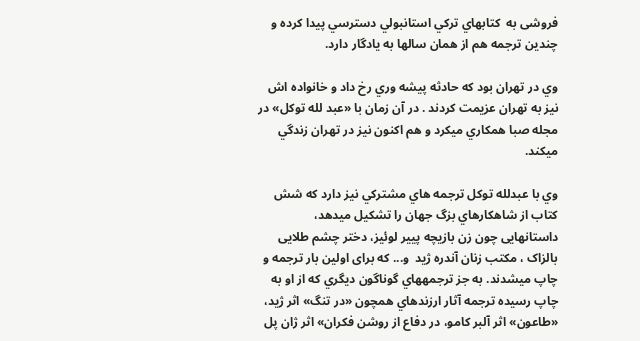فروشی به  كتابهاي تركي استانبولي دسترسي پيدا كرده و چندین ترجمه هم از همان سالها به يادگار دارد.

وي در تهران بود كه حادثه پيشه وري رخ داد و خانواده اش نیز به تهران عزيمت کردند . در آن زمان با «عبد لله توكل» در مجله صبا همكاري ميكرد و هم اكنون نيز در تهران زندگي ميكند.

وي با عبدلله توكل ترجمه هاي مشتركي نيز دارد كه شش كتاب از شاهكارهاي بزگ جهان را تشكيل ميدهد، داستانهایی چون زن بازیچه پییر لوئیز، دختر چشم طلایی بالزاک ، مکتب زنان آندره ژید  و... که برای اولین بار ترجمه و چاپ میشدند. به جز ترجمههاي گوناگون ديگري كه از او به چاپ رسيده ترجمه آثار ارزندهاي همچون «در تنگ» اثر ژيد، «طاعون» اثر آلبر كامو، در دفاع از روشن فكران» اثر ژان پل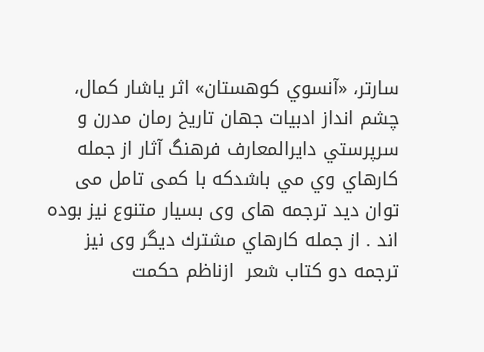سارتر، «آنسوي كوهستان» اثر یاشار کمال، چشم انداز ادبيات جهان تاريخ رمان مدرن و سرپرستي دايرالمعارف فرهنگ آثار از جمله كارهاي وي مي باشدکه با کمی تامل می توان دید ترجمه های وی بسیار متنوع نیز بوده اند . از جمله كارهاي مشترك دیگر وی نیز  ترجمه دو کتاب شعر  ازناظم حکمت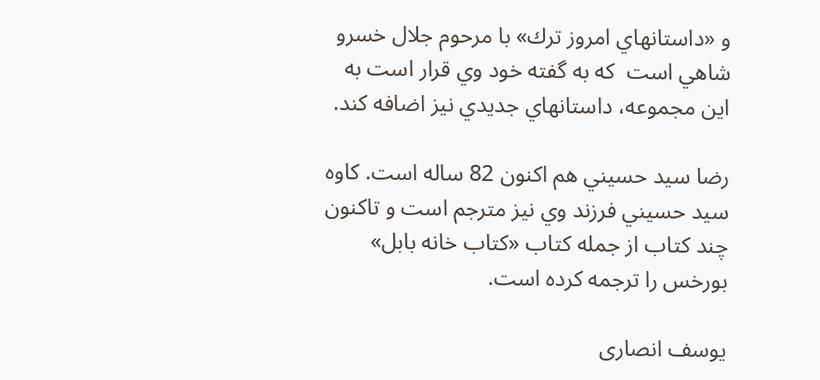و «داستانهاي امروز ترك» با مرحوم جلال خسرو شاهي است  كه به گفته خود وي قرار است به  اين مجموعه، داستانهاي جديدي نیز اضافه كند.

رضا سيد حسيني هم اكنون 82 ساله است. كاوه سيد حسيني فرزند وي نيز مترجم است و تاكنون چند كتاب از جمله كتاب «كتاب خانه بابل» بورخس را ترجمه كرده است.

یوسف انصاری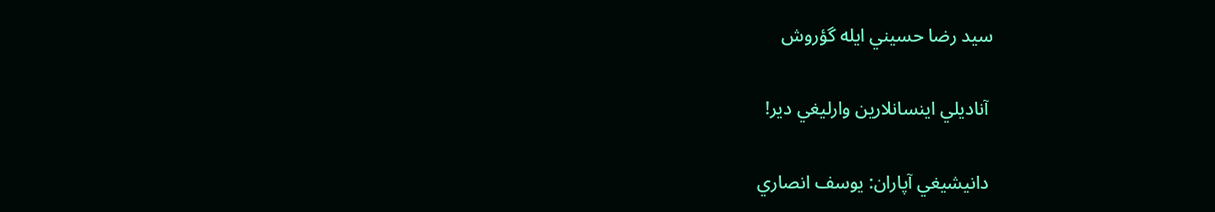سيد رضا حسيني ايله گؤروش

 آناديلي اينسانلارين وارليغي دير!

 دانيشيغي آپاران: يوسف انصاري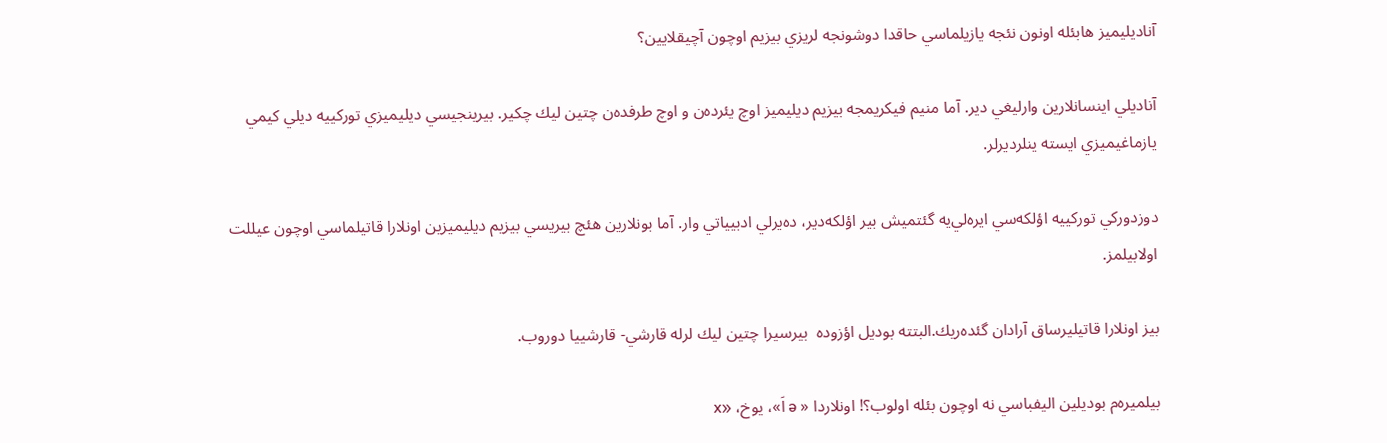آناديليميز هابئله اونون نئجه يازيلماسي حاقدا دوشونجه لريزي بيزيم اوچون آچيقلايين؟

آناديلي اينسانلارين وارليغي دير. آما منيم فيكريمجه بيزيم ديليميز اوچ يئرده‌ن و اوچ طرفده‌ن چتين ليك چكير. بيرينجيسي ديليميزي توركييه ديلي كيمي يازماغيميزي ايسته ينلرديرلر.

دوزدوركي توركييه اؤلكه‌سي ايره‌لي‌يه گئتميش بير اؤلكه‌دير، ده‌يرلي ادبيياتي وار. آما بونلارين هئچ بيريسي بيزيم ديليميزين اونلارا قاتيلماسي اوچون عيللت اولابيلمز.

بيز اونلارا قاتيليرساق آرادان گئده‌ريك.البتته بوديل اؤزوده  بيرسيرا چتين ليك لرله قارشي- قارشييا دوروب.

بيلميره‌م بوديلين اليفباسي نه اوچون بئله اولوب؟! اونلاردا « ə اَ»، يوخ، «x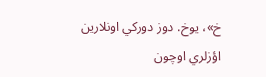خ»، يوخ. دوز دوركي اونلارين اؤزلري اوچون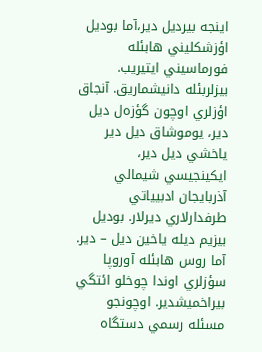اينجه بيرديل دير،آما بوديل اؤزشكليني هابئله فورماسيني ايتيريب. بيزلربئله دانيشماريق. آنجاق اؤزلري اوچون گؤزه‌ل ديل دير، يوموشاق ديل دير ياخشي ديل دير، ايكينجيسي شيمالي آذربايجان ادبيياتي طرفدارلاري ديرلار. بوديل بيزيم ديله ياخين ديل – دير. آما روس‌ هابئله آوروپا سؤزلري اوندا چوخلو ائتگي بيراخميشدير. اوچونجو مسئله رسمي دستگاه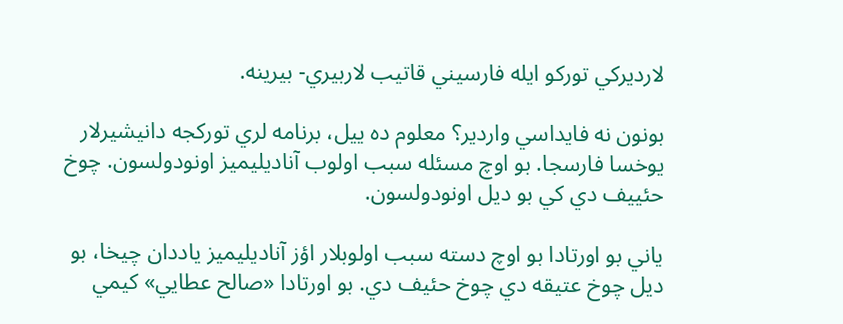لارديركي توركو ايله فارسيني قاتيب لاربيري- بيرينه.

بونون نه فايداسي واردير؟ معلوم ده ييل، برنامه لري توركجه دانيشيرلار يوخسا فارسجا. بو اوچ مسئله سبب اولوب آناديليميز اونودولسون. چوخ حئييف دي كي بو ديل اونودولسون.

ياني بو اورتادا بو اوچ دسته سبب اولوبلار اؤز آناديليميز ياددان چيخا، بو ديل چوخ عتيقه دي چوخ حئيف دي. بو اورتادا «صالح عطايي» كيمي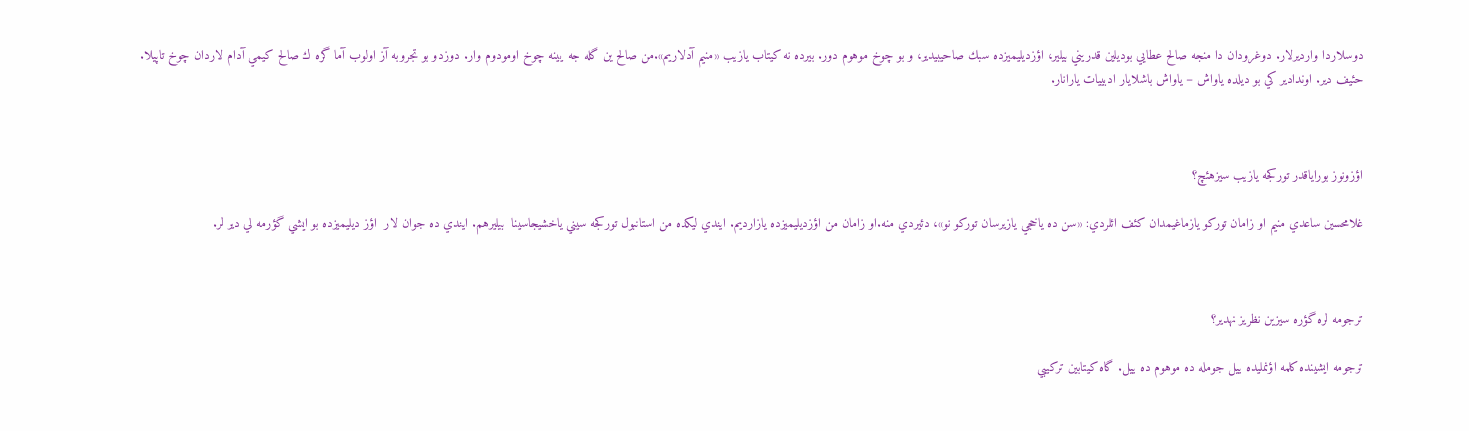دوسلاردا وارديرلار. دوغرودان دا منجه صالح عطايي بوديلين قدريني بيلير، اؤزديليميزده سبك صاحيبيدير، و بو چوخ موهوم دور. بيرده نه كيتاب يازيب «منيم آدلاريم».من صالح ين گله جه يينه چوخ اومودوم وار. دوزدو بو تجروبه آز اولوب آما گره ك صالح كيمي آدام لاردان چوخ تاپيلا. حئيف دير. اوندادير كي بو ديلده ياواش – ياواش باشلايار ادبييات يارانار.



اؤزونوز بوراياقدر توركجه يازيب سيزهئچ؟

غلامحسين ساعدي منيم او زامان توركو يازماغيمدان كئف ائلردي: «سن ده ياخجي يازيرسان توركو نو»، دئيردي منه.او زامان من اؤزديليميزده يازارديم. ايندي ليكده من استانبول توركجه سيني ياخشيجاسينا  بيليرهم. ايندي ده جوان لار  اؤز ديليميزده بو ايشي گؤرمه لي دير لر.



ترجومه لره گؤره سيزين نظريز نهدير؟

ترجومه ايشينده كلمه اؤنمليده يیل جومله ده موهوم ده ییل. گاه كیتابين تركيبي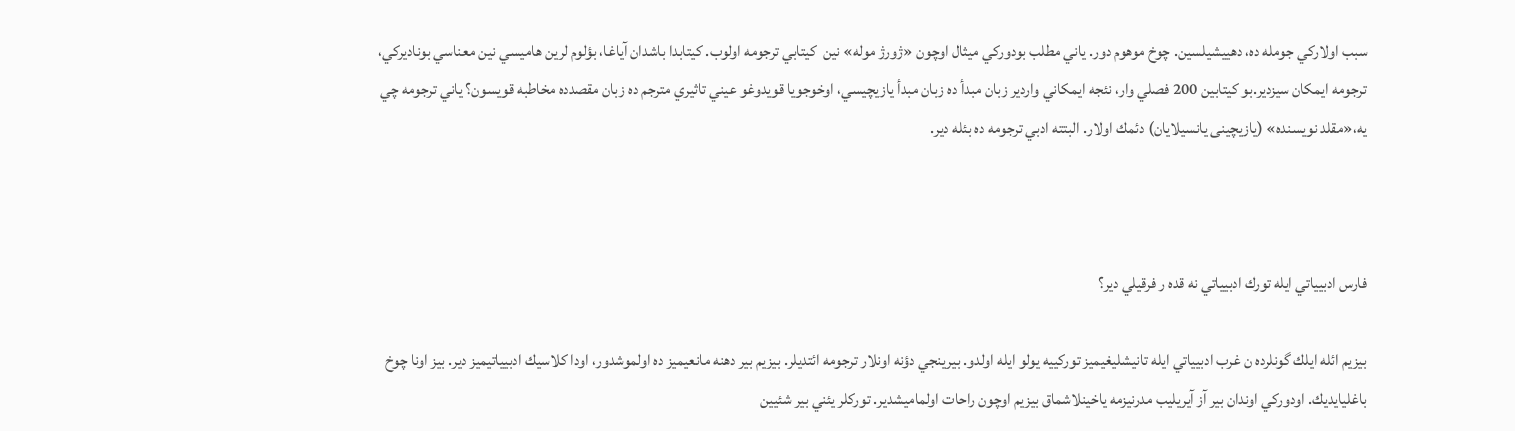سبب اولاركي جومله ده، دهييشيلسين. چوخ موهوم دور. ياني مطلب بودوركي ميثال اوچون «ژورژ موله» نين  كيتابي ترجومه اولوب. كيتابدا باشدان آياغا، بؤلوم لرين هاميسي نين معناسي بوناديركي، ترجومه ايمكان سيزدير.بو كيتابين 200 فصلي وار، نئجه ايمكاني واردير زبان مبدأ ده زبان مبدأ يازيچيسي، اوخوجويا قويدوغو عيني تاثيري مترجم ده زبان مقصدده مخاطبه قويسون؟ ياني ترجومه چي يه،«مقلد نويسنده» (یازیچینی یانسیلایان) دئمك اولار. البتته ادبي ترجومه ده بئله دير.



فارس ادبيياتي ايله تورك ادبيياتي نه قده ر فرقيلي دير؟

بيزيم ائله ايلك گونلرده ن غرب ادبيياتي ايله تانيشليغيميز توركييه يولو ايله اولدو. بيرينجي دؤنه اونلار ترجومه ائتديلر. بيزيم بير دهنه مانعيميز ده اولموشدور، اودا كلاسيك ادبيياتيميز دير. بيز اونا چوخ باغليايديك. اودوركي اوندان بير آز آيريليب مدرنيزمه ياخينلاشماق بيزيم اوچون راحات اولماميشدير. توركلر يئني بير شئيين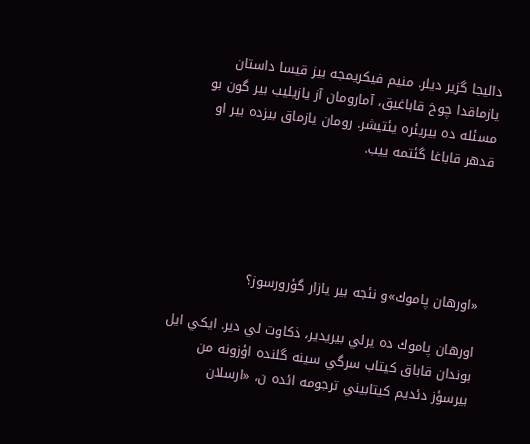داليجا گزير ديلر. منيم فيكريمجه بيز قيسا داستان يازماقدا چوخ قاباغيق، آمارومان آز يازيليب بير گون بو مسئله ده بيريئره يئتيشر. رومان يازماق بيزده بير او قدهر قاباغا گئتمه ييب.





«اورهان پاموك»و نئجه بير يازار گؤرورسوز؟

اورهان پاموك ده يرلي بيريدير، ذكاوت لي دير. ايكي ايل بوندان قاباق كيتاب سرگي سينه گلنده اؤزونه من بيرسؤز دئديم كيتابيني ترجومه ائده ن، «ارسلان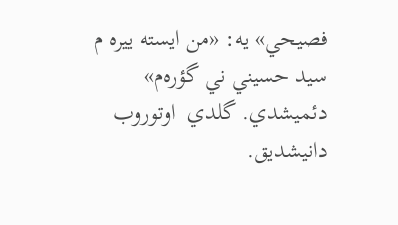فصيحي» يه: «من ايسته ييره م سيد حسيني ني گؤره‌م» دئميشدي. گلدي  اوتوروب دانيشديق.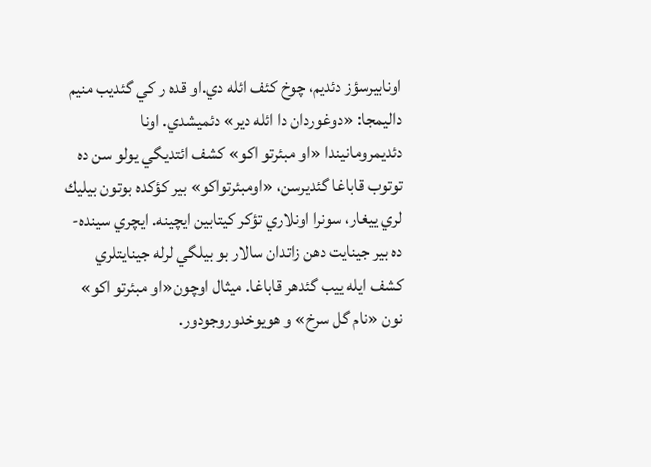اونابيرسؤز دئديم، چوخ كئف ائله دي.او قده ر كي گئديب منيم داليمجا: «دوغوردان دا ائله دير» دئميشدي. اونا دئديمرومانيندا «او مبئرتو اكو» كشف ائتديگي يولو سن ده توتوب قاباغا گئديرسن، «اومبئرتواكو» بير كؤكده بوتون بيليك لري ييغار، سونرا اونلاري تؤكر كيتابين ايچينه. ايچري سينده- ده بير جينايت دهن زاتدان سالار بو بيلگي لرله جينايتلري كشف ايله ييب گئدهر قاباغا. ميثال اوچون«او مبئرتو اكو» نون «نام گل سرخ» و هويوخدوروجودور.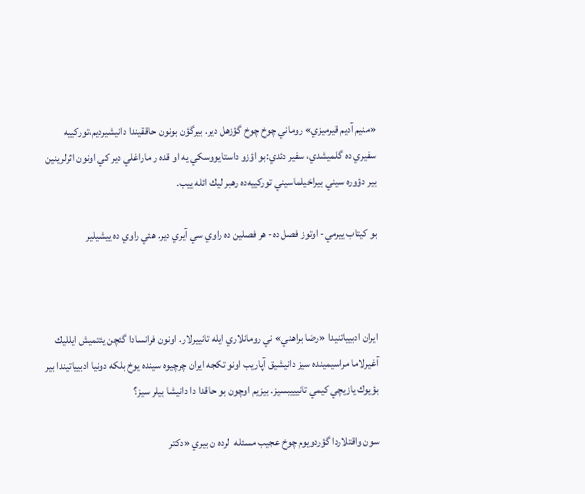«منيم آديم قيرميزي» روماني چوخ چوخ گؤزهل دير. بيرگؤن بونون حاققيندا دانيشيرديم،توركييه سفيري ده گلميشدي، سفير دئدي:بو اؤزو داستايووسكي يه او قده ر ماراغلي دير كي اونون اثرلرينين بير دؤوره سيني بيراخيلماسيني توركييه‌ده رهبر ليك ائله ييب.

بو كيتاب ييرمي- اوتوز فصل ده- هر فصلين ده راوي سي آيري دير. هئي راوي ده ييشيلير



ايران ادبيياتنيدا «رضا براهني» ني رومانلاري ايله تانييرلار. اونون فرانسادا گئچن يئتميش ايلليك آغيرلاما مراسيمينده سيز دانيشيق آپاريب اونو تكجه ايران چرچيوه سينده يوخ بلكه دونيا ادبيياتيندا بير بؤيوك يازيچي كيمي تانيييبسيز. بيزيم اوچون بو حاقدا دا دانيشا بيلر سيز؟

سون واقتلاردا گؤردويوم چوخ عجيب مسئله  لرده ن بيري «دكتر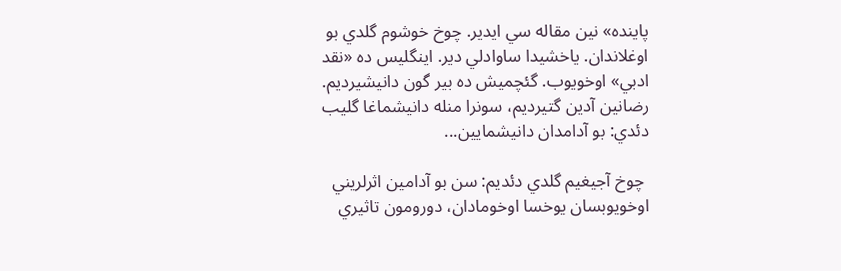پاينده» نين مقاله سي ايدير. چوخ خوشوم گلدي بو اوغلاندان. ياخشيدا ساوادلي دير. اينگليس ده «نقد ادبي» اوخويوب. گئچميش ده بير گون دانيشيرديم. رضانين آدين گتيرديم، سونرا منله دانيشماغا گليب دئدي: بو آدامدان دانيشمايين...

 چوخ آجيغيم گلدي دئديم: سن بو آدامين اثرلريني اوخويوبسان يوخسا اوخومادان، دورومون تاثيري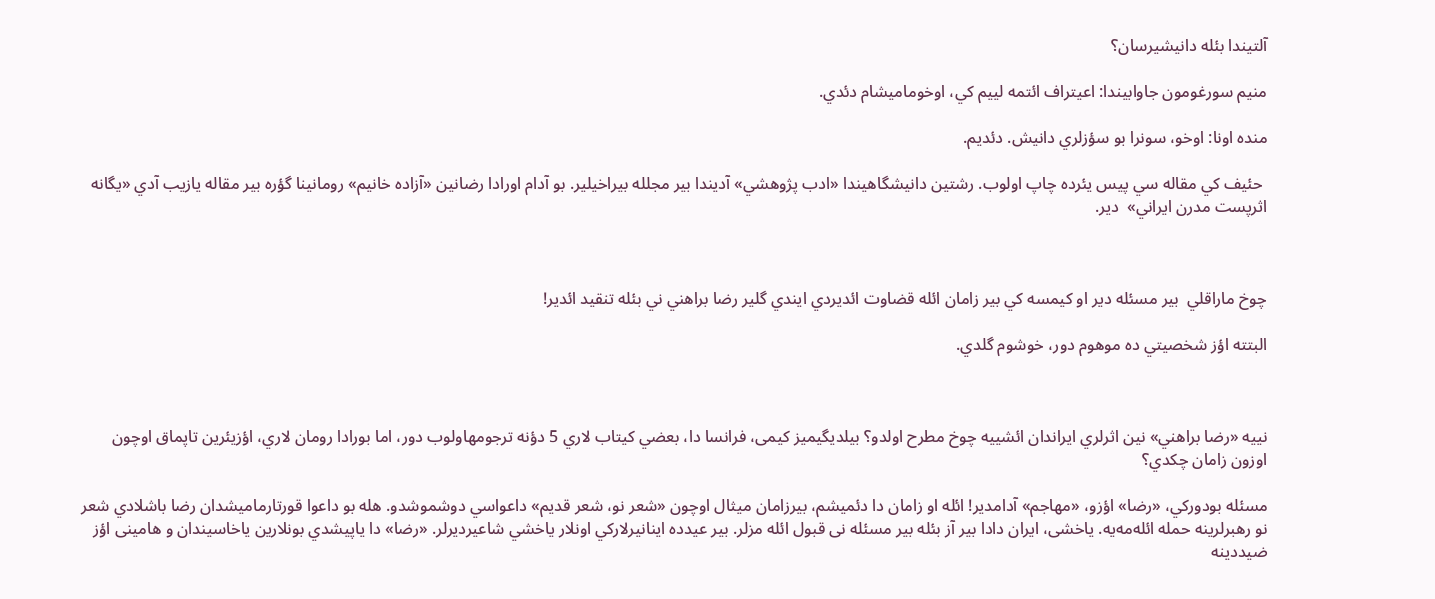آلتيندا بئله دانيشيرسان؟

منيم سورغومون جاوابيندا: اعيتراف ائتمه لييم كي، اوخوماميشام دئدي.

منده اونا: اوخو، سونرا بو سؤزلري دانيش. دئدیم.

 حئيف كي مقاله سي پيس يئرده چاپ اولوب. رشتين دانيشگاهيندا «ادب پژوهشي» آديندا بير مجلله بيراخيلير. بو آدام اورادا رضانين «آزاده خانيم» رومانينا گؤره بير مقاله يازيب آدي «يگانه اثرپست مدرن ايراني»  دير.



چوخ ماراقلي  بير مسئله دير او كيمسه كي بير زامان ائله قضاوت ائديردي ايندي گلير رضا براهني ني بئله تنقيد ائدير!

البتته اؤز شخصيتي ده موهوم دور، خوشوم گلدي.



نييه «رضا براهني» نين اثرلري ايراندان ائشييه چوخ مطرح اولدو؟ بیلدیگیمیز کیمی، فرانسا دا، بعضي كيتاب لاري 5 دؤنه ترجومهاولوب دور، اما بورادا رومان لاري، اؤزيئرين تاپماق اوچون اوزون زامان چكدي؟

مسئله بودوركي، «رضا» اؤزو، «مهاجم» آدامدير! ائله او زامان دا دئميشم، بيرزامان میثال اوچون «شعر نو، شعر قديم» داعواسي دوشموشدو. هله بو داعوا قورتارماميشدان رضا باشلادي شعر نو رهبرلرينه حمله ائله‌مه‌يه. یاخشی، ايران دادا بير آز بئله بیر مسئله نی قبول ائله مزلر. بير عیدده اینانیرلاركي اونلار ياخشي شاعیرديرلر. «رضا» دا ياپيشدي بونلارین ياخاسيندان و هامینی اؤز ضیددينه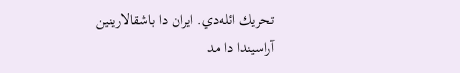تحريك ائله‌دي. ايران دا باشقالارینین آراسیندا دا مد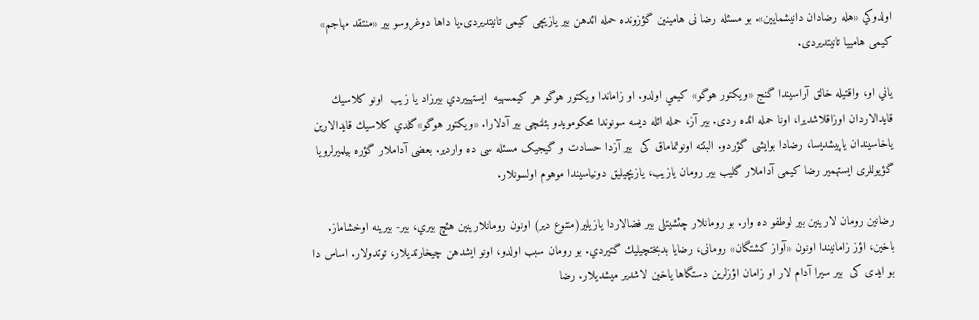اولدوكي «هله رضادان دانيشمايين». بو مسئله رضا نی هامینین گؤزونده حمله ائدهن بیر یازیچی کیمی تانیتدیردی.یا داها دوغروسو بیر «منتقد مهاجم» کیمی هامییا تانیتدیردی.

ياني او، واقتیله خالق آراسیندا گنج «ويكتور هوگو» كيمي اولدو. او زاماندا ويكتور هوگو هر کیمسهیه  ايستهييردي بيرزاد يا زیب  اونو كلاسيك قایدالاردان اوزاقلاشدیرا، اونا حمله ائده ردی. بير آز، حمله ائله ديسه سونوندا محكومويدو بئلنچی بیر آدلارا. «ویکتور هوگو»گلدي كلاسيك قايدالارين ياخاسيندان ياپيشديسا، رضادا بوایشی گؤردو. البتته اونوتماماق کی  بير آزدا حسادت و گیجیک مسئله سی ده واردیر. بعضی آداملار گؤره بیلمیرلرویا گؤيوللری ايستهمير رضا کیمی آداملار گلیب بير رومان يازیب، یازیچیلیق دونیاسیندا موهوم اولسونلار.

رضانين رومان لارينين بير لوطفو ده وار. بو رومانلار چئشیتلی بیر فضالاردا یازیلیر(متنوع دیر) اونون رومانلارینین هئچ بيري، بير- بيرينه اوخشاماز. باخین، اؤز زامانیندا اونون «آواز كشتگان» رومانی، رضايا بدبختچيليك گتيردي. بو رومان سبب اولدو، اونو ايشدهن چيخارتديلار، توتدولار. اساس دا بو ایدی کی  بير سیرا آدام لار او زامان اؤزلرين دستگاها ياخين لاشدير ميشديلار. رضا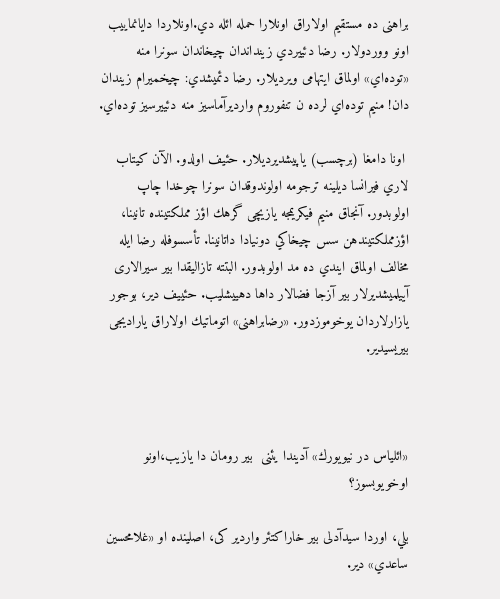براهنی ده مستقيم اولاراق اونلارا حمله ائله دي.اونلاردا دايانماییب اونو ووردولار. رضا دئييردي زینداندان چيخاندان سونرا منه «توده‌اي» اولماق ایتهامی ویردیلار. رضا دئميشدي: چيخميرام زيندان دان! منيم توده‌اي لرده ن تنفوروم واردیرآماسيز منه دئييرسيز توده‌اي.

 اونا دامغا (برچسب) ياپيشديرديلار. حئيف اولدو. الآن كيتاب لاري فیرانسا دیلینه ترجومه اولوندوقدان سونرا چوخدا چاپ اولوبدور. آنجاق منیم فیکریمجه یازیچی گرهك اؤز مملكتينده تانينا، اؤزمملكتيندهن سس چيخاكي دونیادا داتانینا. تأسسوفله رضا ايله مخالف اولماق ايندي ده مد اولوبدور. البتته تازاليقدا بیر سیرالاری آييلمیشديرلار بير آزجا فضالار داها دهييشليب. حئیيف دير، بوجور يازارلاردان يوخوموزدور. «رضابراهنی» اتوماتيك اولاراق یارادیجی بیریسیدير.



«ائلياس در نيويورك» آديندا یئنی  بير رومان دا يازيب،اونو اوخویوبسوز؟

بلي، اوردا سيدآدلی بیر خاراکتئر واردیر کی، اصلینده او «غلامحسین ساعدي» دير.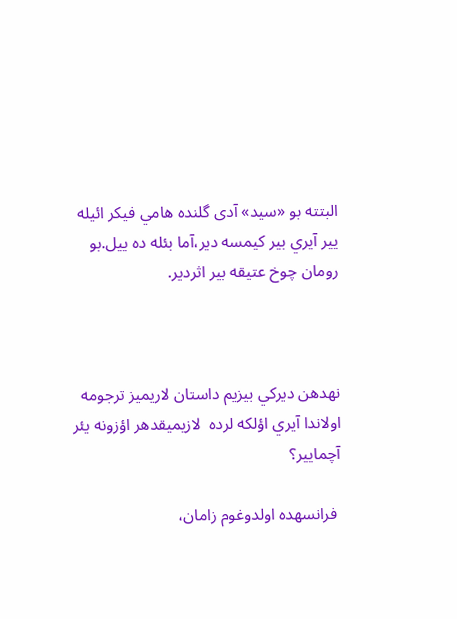البتته بو «سيد» آدی گلنده هامي فيكر ائيله يير آيري بير کیمسه دیر،آما بئله ده ییل.بو رومان چوخ عتيقه بير اثردير.



نهدهن ديركي بيزيم داستان لاريميز ترجومه اولاندا آيري اؤلکه لرده  لازیمیقدهر اؤزونه يئر آچمايير؟

 فرانسهده اولدوغوم زامان،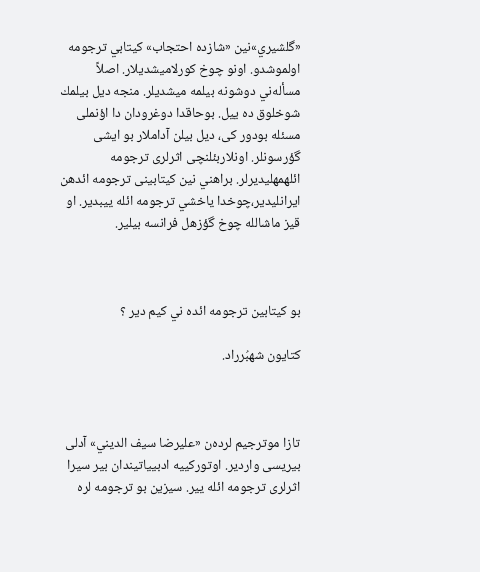«گلشيري»نين «شازده احتجاب» كيتابي ترجومه اولموشدو. اونو چوخ کورلامیشدیلار. اصلاً مسأله‌ني دوشونه بیلمه میشدیلر. منجه ديل بيلمك شوخلوق ده ييل. بوحاقدا دوغرودان دا اؤنملی مسئله بودور کی، دیل بیلن آداملار بو ایشی گؤرسونلر. اونلاربئلنچی اثرلری ترجومه ائلهمهلیدیرلر. براهني نين کیتابینی ترجومه ائدهن ايرانليدير،چوخدا ياخشي ترجومه ائله ييبدير. او قيز ماشالله چوخ گؤزهل فرانسه بيلير.



بو كيتابين ترجومه ائده ني كيم دير ؟

كتايون شهبُرراد.



تازا موترجيم لرده‌ن «عليرضا سيف الديني» آدلی بیریسی واردیر. اوتوركييه ادبيیاتيندان بیر سیرا اثرلری ترجومه ائله یير. سیزین بو ترجومه لره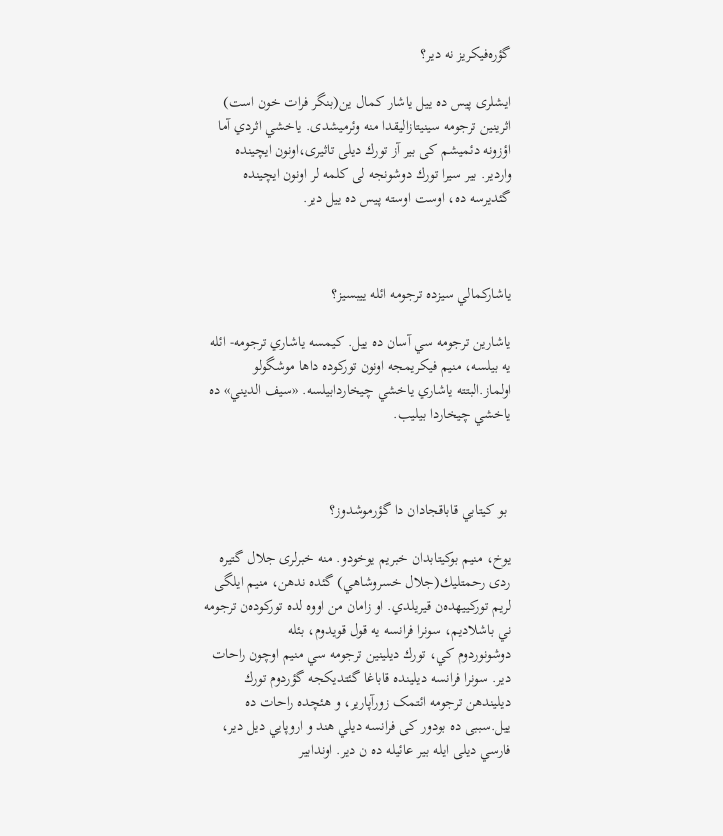گؤره‌فیکریز نه دیر؟

ایشلری پيس ده ييل ياشار كمال ين(بنگر فرات خون است) اثرینین ترجومه سينيتازاليقدا منه وئرميشدی. ياخشي اثردي آما اؤزونه دئميشم کی بير آز تورك دیلی تاثيری،اونون ايچينده واردیر. بير سیرا تورك دوشونجه لی کلمه لر اونون ایچینده گئديرسه ده، اوست اوسته پیس ده ییل دیر.



ياشاركمالي سيزده ترجومه ائله يیبسيز؟

ياشارين ترجومه سي آسان ده ييل. كیمسه ياشاري ترجومه- ائله یه بیلسه، منیم فيكریمجه اونون توركوده داها موشگولو اولماز.البتته ياشاري ياخشي چیخاردابیلسه. «سيف الديني» ده ياخشي چيخاردا بيليب.



 بو كيتابي قاباقجادان دا گؤرموشدوز؟

يوخ، منيم بوكيتابدان خبريم يوخودو. منه خبرلری جلال گتیره ردی رحمتليك(جلال خسروشاهي) گئده ندهن، منيم ایلگی لریم توركيیهده‌ن قیریلدي. او زامان من اووه لده توركو‌ده‌ن ترجومه ني باشلاديم، سونرا فرانسه يه قول قويدوم، بئله دوشونوردوم ‌كي، تورك دیلینین ترجومه سي منیم اوچون راحات دير. سونرا فرانسه‌ دیلینده قاباغا گئتدیکجه گؤردوم تورك دیلیندهن ترجومه ائتمک زورآپاریر، و هئچده راحات ده ییل.سببی ده بودور کی فرانسه ديلي هند و اروپايي ديل دير، فارسي دیلی ایله بیر عائیله ده ن دیر. اوندابير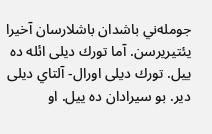جومله‌ني باشدان باشلارسان آخيرا یئتيريرسن. آما تورك دیلی ائله ده ييل. تورك دیلی اورال- آلتاي ديلی دير. بو سیرادان ده ییل. او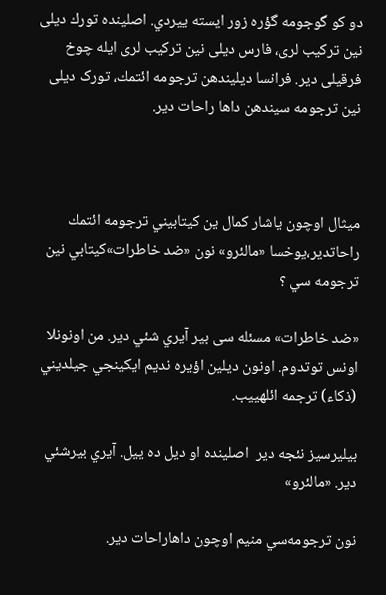دو كو گوجومه گؤره زور ایسته یيردي. اصلينده تورك دیلی نین تركيب لری، فارس دیلی نین ترکیب لری ایله چوخ فرقیلی دیر. فرانسا دیلیندهن ترجومه ائتمك، تورک دیلی نین ترجومه سیندهن داها راحات دیر.



میثال اوچون ياشار كمال ين كيتابيني ترجومه ائتمك راحاتدير،يوخسا «مالئرو» نون «ضد خاطرات»كيتابي نين ترجومه سي ؟

«ضد خاطرات» مسئله سی بير آيري شئي دير. من اونونلا اونس توتدوم. اونون ديلين اؤيره نديم ايكينجي جيلديني (ذكاء) ترجمه ائلهييب.

بيليرسیز نئجه دیر  اصلینده او ديل ده ييل. آيري بيرشئي دير. «مالئرو»

نون ترجومه‌سي منيم اوچون داهاراحات دير.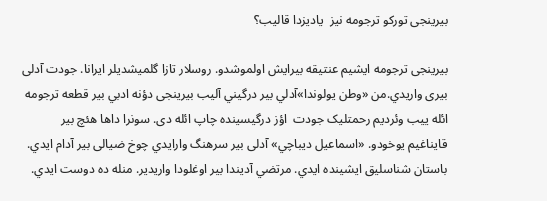بیرینجی توركو ترجومه نیز  ياديزدا قالیب؟

بیرینجی ترجومه ایشیم عنتيقه بيرايش اولموشدو. روسلار تازا گلميشديلر ایرانا. جودت آدلی بیری واريدي.من «وطن يولوندا»آدلي بير درگیني آليب بيرینجی دؤنه ادبي بیر قطعه ترجومه ائله ییب وئرديم رحمتلیک جودت  اؤز درگيسينده چاپ ائله دی. سونرا داها هئچ بیر قایناغيم يوخودو. «اسماعيل ديباچي» آدلی بير سرهنگ وارايدي چوخ ضیالی بير آدام ايدي. باستان شناسلیق ايشینده ایدي. مرتضي آديندا بير اوغلودا واریدير. منله ده دوست ايدي.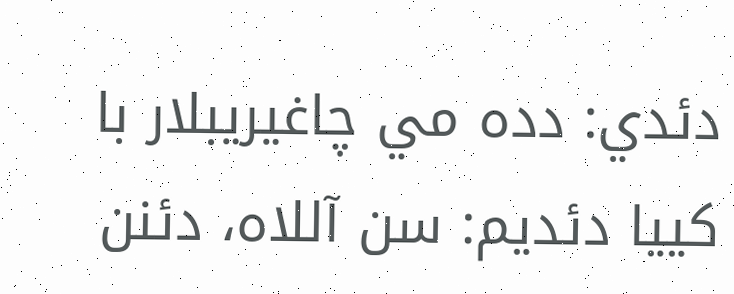دئدي: دده مي چاغيریبلار با كيیا دئديم: سن آللاه، دئنن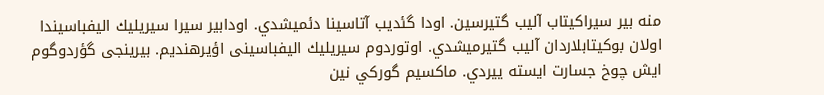منه بیر سیراكيتاب آليب گتيرسين. اودا گئديب آتاسینا دئميشدي. اودابير سیرا سيریليك الیفباسیندا  اولان بوكيتابلاردان آليب گتيرميشدي. اوتوردوم سيريليك الیفباسینی اؤیرهنديم. بیرینجی گؤردوگوم ایش چوخ جسارت ايسته یيردي. ماكسيم گورکي نين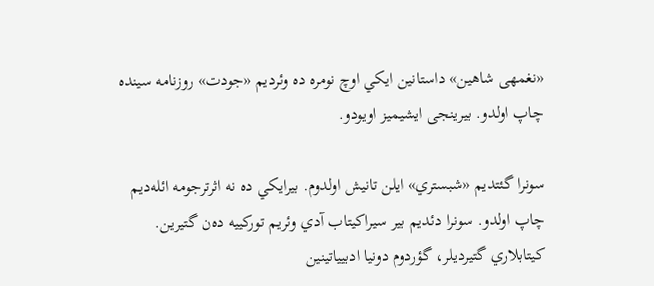«نغمهی شاهين» داستانين ايكي اوچ نومره ده وئرديم «جودت» روزنامه سینده چاپ اولدو. بیرینجی ايشيميز اويودو.

سونرا گئتديم «شبستري» ایلن تانیش اولدوم. بيرايكي ده نه اثرترجومه ائله‌ديم چاپ اولدو. سونرا دئدیم بير سیراكيتاب آدي وئريم توركیيه ده‌ن گتيرين. كيتابلاري گتيرديلر، گؤردوم دونیا ادبییاتینین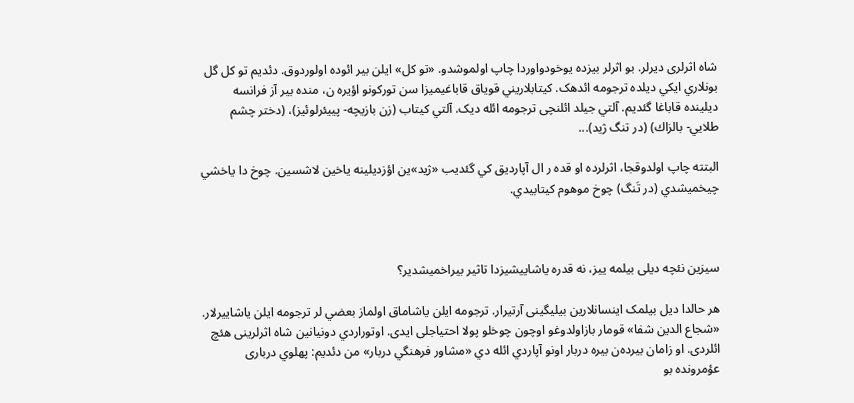شاه اثرلری دیرلر. بو اثرلر بیزده یوخودواوردا چاپ اولموشدو. «تو كل» ایلن بیر ائوده اولوردوق. دئديم تو كل گل بونلاري ايكي ديلده ترجومه ائدهک. كيتابلاريني قوياق قاباغيميزا سن توركونو اؤيره ن، منده بير آز فرانسه دیلینده قاباغا گئديم. آلتي جيلد ائلنچی ترجومه ائله دیک. آلتي كيتاب (زن بازيچه- پیيئرلوئيز)، (دختر چشم طلايي- بالزاك) (در تنگ ژيد)...

البتته چاپ اولدوقجا، اثرلرده او قده ر ال آپاردیق كي گئدیب «ژيد»ين اؤزديلينه ياخين لاشسين. چوخ دا ياخشي چيخمیشدي (در تَنگ) چوخ موهوم كيتابيدي.



سيزین نئچه ديلی بيلمه یيز، نه قدره یاشاییشیزدا تاثير بیراخمیشدیر؟

هر حالدا ديل بيلمک اینسانلارین بیلیگینی آرتيرار. ترجومه ایلن یاشاماق اولماز بعضي لر ترجومه ایلن یاشاییرلار. «شجاع الدين شفا» قومار بازاولدوغو اوچون چوخلو پولا احتياجلی ایدی. اوتوراردي دونیانین شاه اثرلرينی هئچ ائلردی. او زامان بيرده‌ن بيره دربار اونو آپاردي ائله دي «مشاور فرهنگي دربار» من دئديم: پهلوي درباری عؤمرونده بو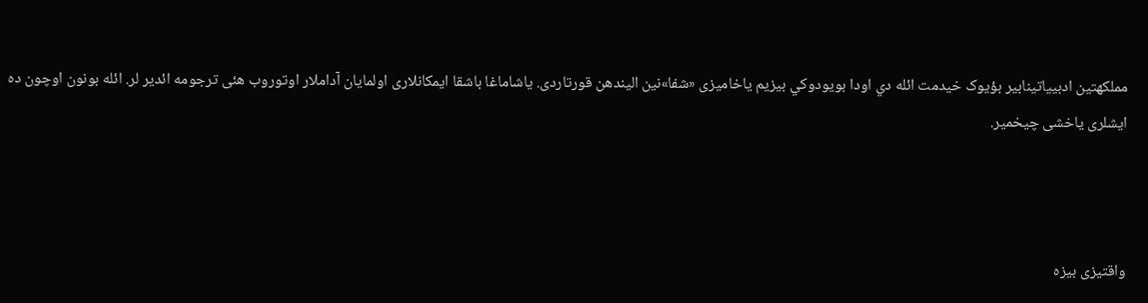مملكهتین ادبیياتینابیر بؤیوک خيدمت ائله دي اودا بويودوكي بيزيم یاخامیزی «شفا»نين اليندهن قورتاردی. یاشاماغا باشقا ایمکانلاری اولمایان آداملار اوتوروب هئی ترجومه ائدیر لر. ائله بونون اوچون ده ایشلری یاخشی چیخمیر.



واقتیزی بیزه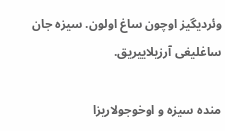وئردیگیز اوچون ساغ اولون. سیزه جان ساغلیغی آرزیلاییریق.

منده سیزه و اوخوجولاریزا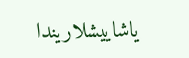یاشاییشلاریندا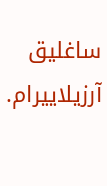ساغلیق آرزیلاییرام.